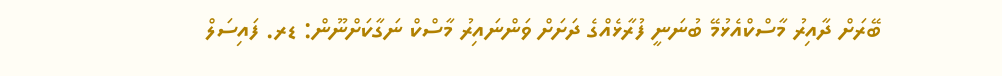ބޭރަށް ދާއިރު މާސްކްއެޅުމޭ ބުނަނީ ފުރާޅެއްގެ ދަށަށް ވަންނައިރު މާސްކް ނަގާކަށްނޫން: ޑރ. ފައިސަލް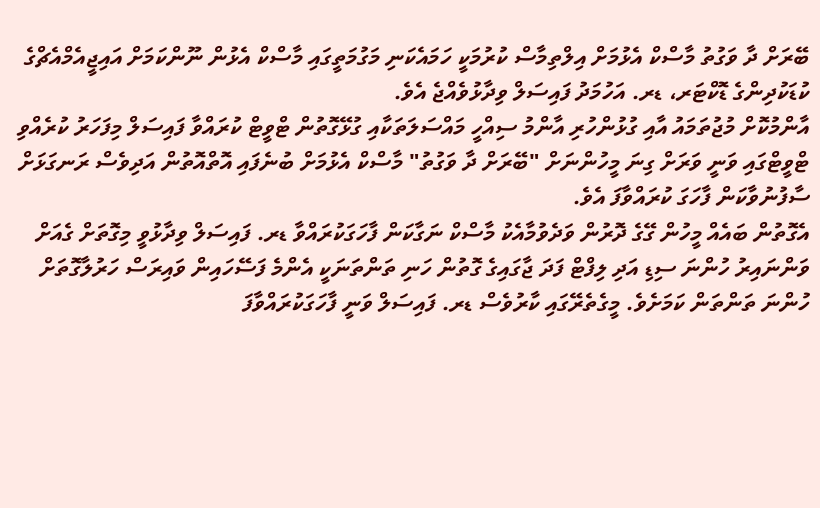ބޭރަށް ދާ ވަގުތު މާސްކް އެޅުމަށް އިލްތިމާސް ކުރުމަކީ ހަމައެކަނި މަގުމަތީގައި މާސްކް އެޅުން ނޫންކަމަށް އައިޖީއެމްއެޗްގެ ކުޑަކުދިންގެ ޑޮކްޓަރ، ޑރ. އަހުމަދު ފައިސަލް ވިދާޅުވެއްޖެ އެވެ.
އާންމުކޮށް މުޖުތަމައު އާއި ގުޅުންހުރި އާންމު ސިއްހީ މައްސަލަތަކާއި ގުޅޭގޮތުން ޓްވީޓް ކުރައްވާ ފައިސަލް މިފަހަރު ކުރެއްވި ޓްވީޓްގައި ވަނީ ވަރަށް ގިނަ މީހުންނަށް "ބޭރަށް ދާ ވަގުތު" މާސްކް އެޅުމަށް ބުނެފައި އޮތްއޮތުން އަދިވެސް ރަނގަޅަށް ސާފުނުވާކަން ފާހަގަ ކުރައްވާފަ އެވެ.
އެގޮތުން ބައެއް މީހުން ގޭގެ ދޮރުން ވަދެވުމާއެކު މާސްކް ނަގާކަން ފާހަގަކުރައްވާ ޑރ. ފައިސަލް ވިދާޅުވީ މިގޮތަށް ގެއަށް ވަންނައިރު ހުންނަ ސިޑި އަދި ލިފްޓް ފަދަ ޖާގައިގެ ގޮތުން ހަނި ތަންތަނަކީ އެންމެ ފަސޭހައިން ވައިރަސް ހަރުލާގޮތަށް ހުންނަ ތަންތަން ކަމަށެވެ. މީގެތެރޭގައި ކާރުވެސް ޑރ. ފައިސަލް ވަނީ ފާހަގަކުރައްވާފަ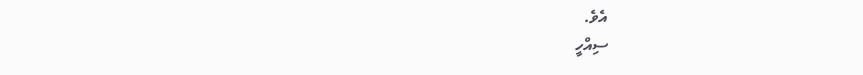އެވެ.
ސިއްހީ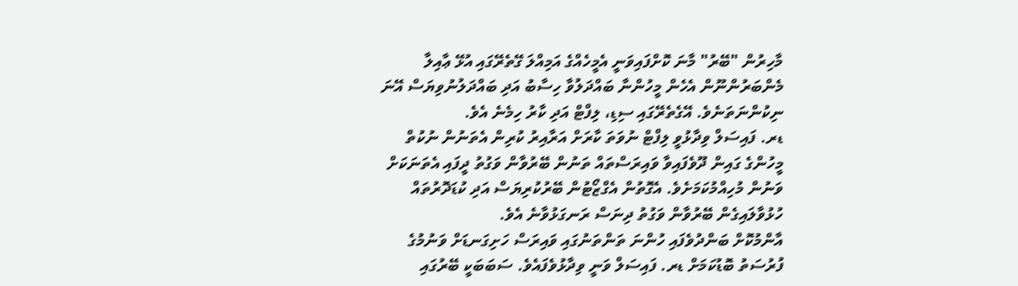މާހިރުން "ބޭރު" މާނަ ކޮށްފައިވަނީ އެމީހެއްގެ އަމިއްލަ ގޭތެރޭގައި އުޅޭ ޢާއިލާ މެންބަރުންނޫން އެހެން މީހުންނާ ބައްދަލުވާ ހިސާބު އަދި ބައްދަލުނުވިޔަސް އޭނަ ނިކުންނަތަނެވެ. އޭގެތެރޭގައި ސިޑި، ލިފްޓް އަދި ކާރު ހިމެނެ އެވެ.
ޑރ. ފައިސަލް ވިދާޅުވީ ލިފްޓް ނުވަތަ ކާރަށް އަރާއިރު ކުރިން އެތަނުން ނުކުތް މީހުންގެ ގައިން ދޫވެފައިވާ ވައިރަސްތައް ތަނުން ބޭރުވާން ވަގުތު ދީފައި އެތަނަކަށް ވަނުން މުހިއްމުކަމަށެވެ. އެގޮތުން އެގްޒޯޓުން ބޭރުކުރިޔަސް އަދި ކުޑަދޮރުތައް ހުޅުވާލައިގެން ބޭރުވާން ވަގުތު ދިނަސް ރަނގަޅުވާނެ އެވެ.
އާންމުކޮށް ބަންދުވެފައި ހުންނަ ތަންތަނުގައި ވައިރަސް ހަށިގަނޑަށް ވަނުމުގެ ފުރުސަތު ބޮޑުކަމަށް ޑރ. ފައިސަލް ވަނީ ވިދާޅުވެފައެވެ. ސަބަބަކީ ބޭރުގައި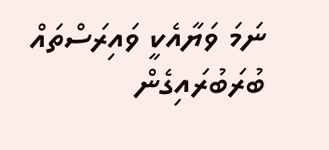ނަމަ ވަޔާއެކީ ވައިރަސްތައް ބުރަބުރައިގެން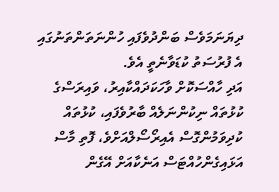ދިޔަނަމަވެސް ބަންދުވެފައި ހުންނަތަންތަނުގައި އެ ފުރުސަތު ކުޑަވާނެތީ އެވެ.
އަދި ހާއްސަކޮށް ވާހަކަދައްކާއިރު، ވައިރަސްގެ ކުޅުތައް ނިކުންނަލެއް ބާރުވެފައި، ކުޅުތައް ކުދިވަމުންގޮސް އެއިރޯސޯލްއަށްވެ، ފޮތި މާސް އަޅައިގެންހުއްޓަސް އަނެކާއަށް އޭގެން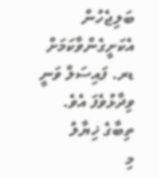ބަލިޖެހުން އެކަށީގެންވާކަމަށް ޑރ. ފައިސަލް ވަނީ ވިދާޅުވެފަ އެވެ.
ތިބާގެ ޚިޔާލު
މި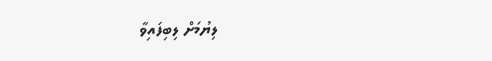ލިޔުމަށް ލިބިފައިވާ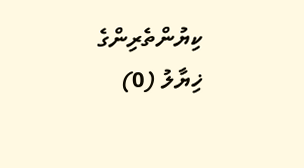ކިޔުންތެރިންގެ ޚިޔާލު (0)